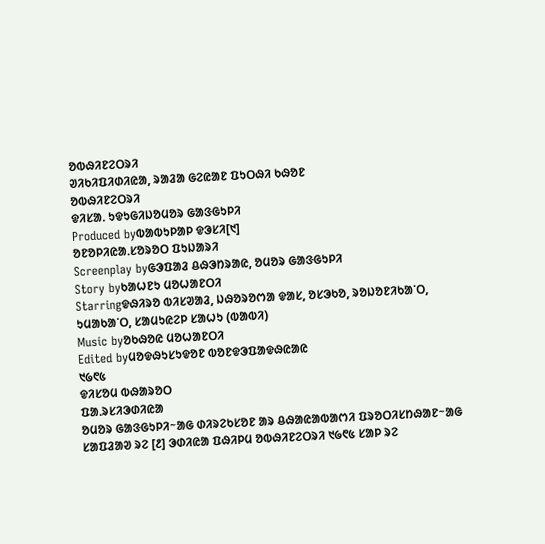ᱚᱵᱷᱤᱱᱮᱛᱨᱤ
ᱣᱤᱠᱤᱯᱤᱰᱤᱭᱟ, ᱨᱟᱲᱟ ᱜᱮᱭᱟᱱ ᱯᱩᱛᱷᱤ ᱠᱷᱚᱱ
ᱚᱵᱷᱤᱱᱮᱛᱨᱤ
ᱫᱤᱥᱟᱹ ᱩᱫᱩᱜᱤᱡᱚᱢᱚᱨ ᱜᱟᱝᱜᱩᱞᱤ
Produced byᱵᱟᱵᱩᱞᱟᱞ ᱫᱳᱥᱤ[᱑]
ᱚᱱᱚᱞᱤᱭᱟᱹᱥᱚᱨᱚᱛ ᱯᱩᱡᱟᱨᱤ
Screenplay byᱜᱳᱯᱟᱲ ᱪᱷᱳᱴᱨᱟᱭ, ᱚᱢᱚᱨ ᱜᱟᱝᱜᱩᱞᱤ
Story byᱠᱟᱦᱱᱩ ᱢᱚᱦᱟᱱᱛᱤ
Starringᱫᱷᱤᱨᱚ ᱵᱤᱥᱣᱟᱲ, ᱡᱷᱚᱨᱚᱬᱟ ᱫᱟᱥ, ᱚᱥᱳᱠᱚ, ᱨᱚᱡᱚᱱᱤᱠᱟᱸᱛ, ᱩᱢᱟᱠᱟᱸᱛ, ᱥᱟᱢᱩᱭᱮᱞ ᱥᱟᱦᱩ (ᱵᱟᱵᱤ)
Music byᱚᱠᱷᱚᱭ ᱢᱚᱦᱟᱱᱛᱤ
Edited byᱢᱚᱫᱷᱩᱥᱩᱫᱚᱱ ᱵᱚᱱᱫᱳᱯᱟᱫᱷᱭᱟᱭ
᱑᱙᱖᱕
ᱫᱤᱥᱚᱢ ᱵᱷᱟᱨᱚᱛ
ᱯᱟᱹᱨᱥᱤᱳᱰᱤᱭᱟ
ᱚᱢᱚᱨ ᱜᱟᱝᱜᱩᱞᱤᱻᱟᱜ ᱰᱤᱨᱮᱠᱥᱚᱱ ᱟᱨ ᱪᱷᱟᱭᱟᱵᱟᱬᱤ ᱯᱨᱚᱛᱤᱥᱴᱷᱟᱱᱻᱟᱜ ᱥᱟᱯᱲᱟᱣ ᱨᱮ [᱒] ᱳᱰᱤᱭᱟ ᱯᱷᱤᱞᱢ ᱚᱵᱷᱤᱱᱮᱛᱨᱤ ᱑᱙᱖᱕ ᱥᱟᱞ ᱨᱮ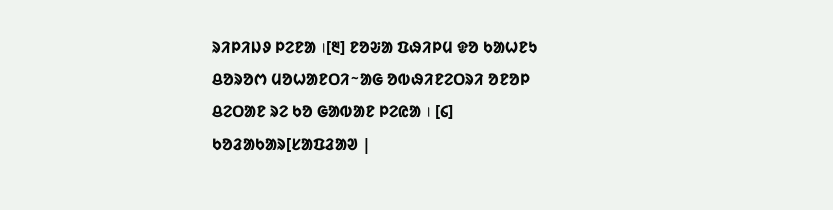ᱨᱤᱞᱤᱡᱽ ᱞᱮᱱᱟ ।[᱓] ᱱᱚᱶᱟ ᱯᱷᱤᱞᱢ ᱫᱚ ᱠᱟᱦᱱᱩ ᱪᱚᱨᱚᱬ ᱢᱚᱦᱟᱱᱛᱤᱻᱟᱜ ᱚᱵᱷᱤᱱᱮᱛᱨᱤ ᱚᱱᱚᱞ ᱪᱮᱛᱟᱱ ᱨᱮ ᱠᱚ ᱜᱟᱵᱟᱱ ᱞᱮᱭᱟ । [᱔]
ᱠᱚᱲᱟᱠᱟᱨ[ᱥᱟᱯᱲᱟᱣ |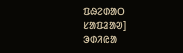ᱯᱷᱮᱰᱟᱛ ᱥᱟᱯᱲᱟᱣ]
ᱳᱰᱤᱭᱟ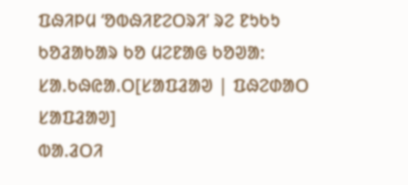ᱯᱷᱤᱞᱢ ‘ᱚᱵᱷᱤᱱᱮᱛᱨᱤ’ ᱨᱮ ᱱᱩᱠᱩ ᱠᱚᱲᱟᱠᱟᱨ ᱠᱚ ᱢᱮᱱᱟᱜ ᱠᱚᱣᱟ:
ᱥᱟ.ᱠᱷᱭᱟ.ᱛ[ᱥᱟᱯᱲᱟᱣ | ᱯᱷᱮᱰᱟᱛ ᱥᱟᱯᱲᱟᱣ]
ᱵᱟ.ᱲᱛᱤ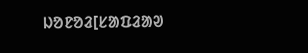ᱡᱚᱱᱚᱲ[ᱥᱟᱯᱲᱟᱣ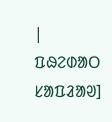| ᱯᱷᱮᱰᱟᱛ ᱥᱟᱯᱲᱟᱣ]